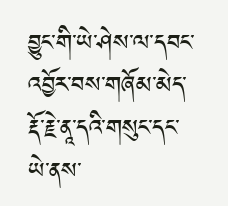བྱུང་གི་ཡེ་ཤེས་ལ་དབང་འབྱོར་བས་གཞོམ་མེད་རྡོ་རྗེ་ནཱ་དའི་གསུང་དང་ཡེ་ནས་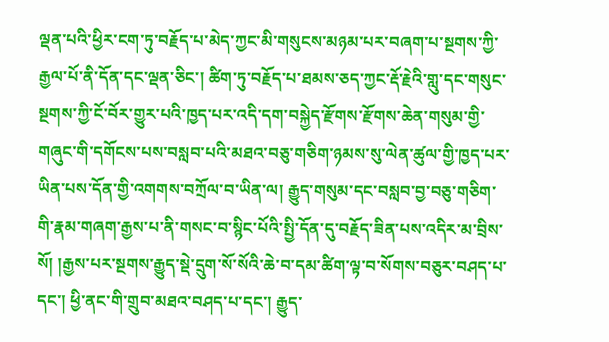ལྡན་པའི་ཕྱིར་ངག་ཏུ་བརྗོད་པ་མེད་ཀྱང་མི་གསུངས་མཉམ་པར་བཞག་པ་སྔགས་ཀྱི་རྒྱལ་པོ་ནི་དོན་དང་ལྡན་ཅིང་། ཚིག་ཏུ་བརྗོད་པ་ཐམས་ཅད་ཀྱང་རྡོ་རྗེའི་གླུ་དང་གསུང་སྔགས་ཀྱི་ངོ་བོར་གྱུར་པའི་ཁྱད་པར་འདི་དག་བསྐྱེད་རྫོགས་རྫོགས་ཆེན་གསུམ་གྱི་གཞུང་གི་དགོངས་པས་བསླབ་པའི་མཐའ་བཅུ་གཅིག་ཉམས་སུ་ལེན་ཚུལ་གྱི་ཁྱད་པར་ཡིན་པས་དོན་གྱི་འགགས་བཀྲོལ་བ་ཡིན་ལ། རྒྱུད་གསུམ་དང་བསླབ་བྱ་བཅུ་གཅིག་གི་རྣམ་གཞག་རྒྱས་པ་ནི་གསང་བ་སྙིང་པོའི་སྤྱི་དོན་དུ་བརྗོད་ཟིན་པས་འདིར་མ་བྲིས་སོ། །རྒྱས་པར་སྔགས་རྒྱུད་སྡེ་དྲུག་སོ་སོའི་ཆེ་བ་དམ་ཚིག་ལྟ་བ་སོགས་བཅུར་བཤད་པ་དང་། ཕྱི་ནང་གི་གྲུབ་མཐའ་བཤད་པ་དང་། རྒྱུད་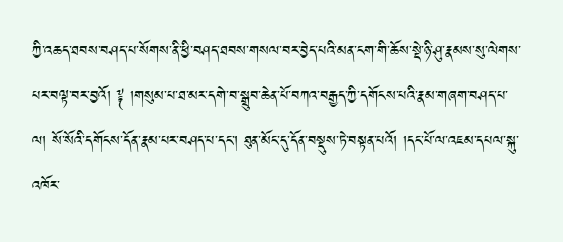ཀྱི་འཆད་ཐབས་བཤད་པ་སོགས་ནི་ཕྱི་བཤད་ཐབས་གསལ་བར་བྱེད་པའི་མན་ངག་གི་ཆོས་སྡེ་ཉི་ཤུ་རྣམས་སུ་ལེགས་པར་བལྟ་བར་བྱའོ། ༈ །གསུམ་པ་ཐ་མར་དགེ་བ་སྒྲུབ་ཆེན་པོ་བཀའ་བརྒྱད་ཀྱི་དགོངས་པའི་རྣམ་གཞག་བཤད་པ་ལ། སོ་སོའི་དགོངས་དོན་རྣམ་པར་བཤད་པ་དང་། ཐུན་མོང་དུ་དོན་བསྡུས་ཏེ་བསྟན་པའོ། །དང་པོ་ལ་འཇམ་དཔལ་སྐུ་འཁོར་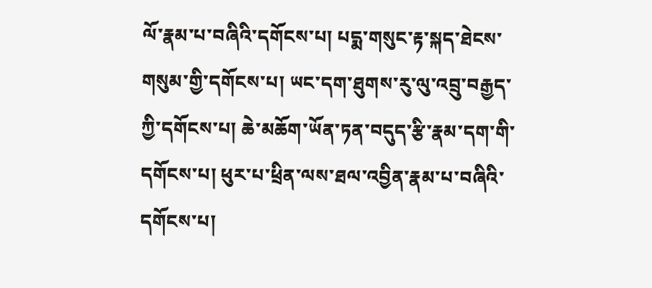ལོ་རྣམ་པ་བཞིའི་དགོངས་པ། པདྨ་གསུང་རྟ་སྐད་ཐེངས་གསུམ་གྱི་དགོངས་པ། ཡང་དག་ཐུགས་རུ་ལུ་འབྲུ་བརྒྱད་ཀྱི་དགོངས་པ། ཆེ་མཆོག་ཡོན་ཏན་བདུད་རྩི་རྣམ་དག་གི་དགོངས་པ། ཕུར་པ་ཕྲིན་ལས་ཐལ་འབྱིན་རྣམ་པ་བཞིའི་དགོངས་པ།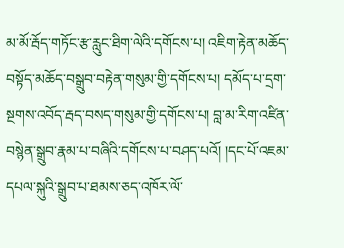མ་མོ་རྦོད་གཏོང་རྩ་རླུང་ཐིག་ལེའི་དགོངས་པ། འཇིག་རྟེན་མཆོད་བསྟོད་མཆོད་བསྒྲུབ་བརྟེན་གསུམ་གྱི་དགོངས་པ། དམོད་པ་དྲག་སྔགས་འབོད་རྦད་བསད་གསུམ་གྱི་དགོངས་པ། བླ་མ་རིག་འཛིན་བསྙེན་སྒྲུབ་རྣམ་པ་བཞིའི་དགོངས་པ་བཤད་པའོ། །དང་པོ་འཇམ་དཔལ་སྐུའི་སྒྲུབ་པ་ཐམས་ཅད་འཁོར་ལོ་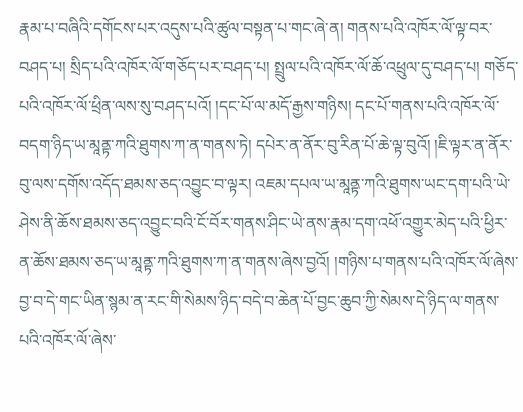རྣམ་པ་བཞིའི་དགོངས་པར་འདུས་པའི་ཚུལ་བསྟན་པ་གང་ཞེ་ན། གནས་པའི་འཁོར་ལོ་ལྟ་བར་བཤད་པ། སྲིད་པའི་འཁོར་ལོ་གཅོད་པར་བཤད་པ། སྤྲུལ་པའི་འཁོར་ལོ་ཆོ་འཕྲུལ་དུ་བཤད་པ། གཅོད་པའི་འཁོར་ལོ་ཕྲིན་ལས་སུ་བཤད་པའོ། །དང་པོ་ལ་མདོ་རྒྱས་གཉིས། དང་པོ་གནས་པའི་འཁོར་ལོ་བདག་ཉིད་ཡ་མཱནྟ་ཀའི་ཐུགས་ཀ་ན་གནས་ཏེ། དཔེར་ན་ནོར་བུ་རིན་པོ་ཆེ་ལྟ་བུའོ། །ཇི་ལྟར་ན་ནོར་བུ་ལས་དགོས་འདོད་ཐམས་ཅད་འབྱུང་བ་ལྟར། འཇམ་དཔལ་ཡ་མཱནྟ་ཀའི་ཐུགས་ཡང་དག་པའི་ཡེ་ཤེས་ནི་ཆོས་ཐམས་ཅད་འབྱུང་བའི་ངོ་བོར་གནས་ཤིང་ཡེ་ནས་རྣམ་དག་འཕོ་འགྱུར་མེད་པའི་ཕྱིར་ན་ཆོས་ཐམས་ཅད་ཡ་མཱནྟ་ཀའི་ཐུགས་ཀ་ན་གནས་ཞེས་བྱའོ། །གཉིས་པ་གནས་པའི་འཁོར་ལོ་ཞེས་བྱ་བ་དེ་གང་ཡིན་སྙམ་ན་རང་གི་སེམས་ཉིད་བདེ་བ་ཆེན་པོ་བྱང་ཆུབ་ཀྱི་སེམས་དེ་ཉིད་ལ་གནས་པའི་འཁོར་ལོ་ཞེས་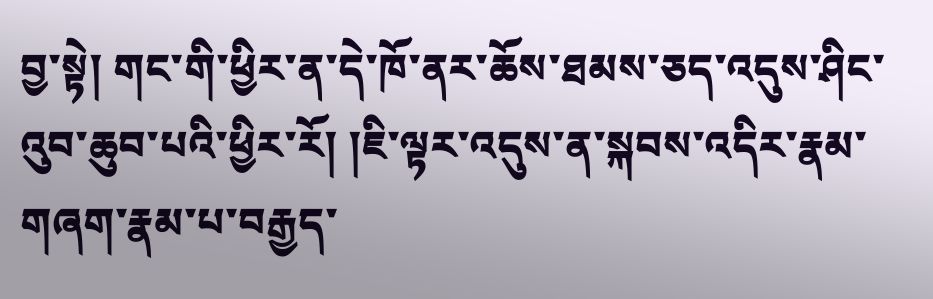བྱ་སྟེ། གང་གི་ཕྱིར་ན་དེ་ཁོ་ནར་ཆོས་ཐམས་ཅད་འདུས་ཤིང་འུབ་ཆུབ་པའི་ཕྱིར་རོ། །ཇི་ལྟར་འདུས་ན་སྐབས་འདིར་རྣམ་གཞག་རྣམ་པ་བརྒྱད་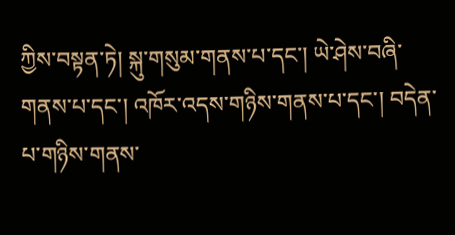ཀྱིས་བསྟན་ཏེ། སྐུ་གསུམ་གནས་པ་དང་། ཡེ་ཤེས་བཞི་གནས་པ་དང་། འཁོར་འདས་གཉིས་གནས་པ་དང་། བདེན་པ་གཉིས་གནས་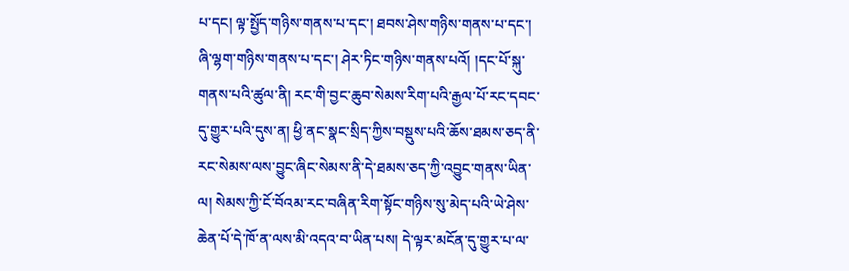པ་དང། ལྟ་སྤྱོད་གཉིས་གནས་པ་དང་། ཐབས་ཤེས་གཉིས་གནས་པ་དང་། ཞི་ལྷག་གཉིས་གནས་པ་དང་། ཤེར་ཏིང་གཉིས་གནས་པའོ། །དང་པོ་སྐུ་གནས་པའི་ཚུལ་ནི། རང་གི་བྱང་ཆུབ་སེམས་རིག་པའི་རྒྱལ་པོ་རང་དབང་དུ་གྱུར་པའི་དུས་ན། ཕྱི་ནང་སྣང་སྲིད་ཀྱིས་བསྡུས་པའི་ཆོས་ཐམས་ཅད་ནི་རང་སེམས་ལས་བྱུང་ཞིང་སེམས་ནི་དེ་ཐམས་ཅད་ཀྱི་འབྱུང་གནས་ཡིན་ལ། སེམས་ཀྱི་ངོ་བོའམ་རང་བཞིན་རིག་སྟོང་གཉིས་སུ་མེད་པའི་ཡེ་ཤེས་ཆེན་པོ་དེ་ཁོ་ན་ལས་མི་འདའ་བ་ཡིན་པས། དེ་ལྟར་མངོན་དུ་གྱུར་པ་ལ་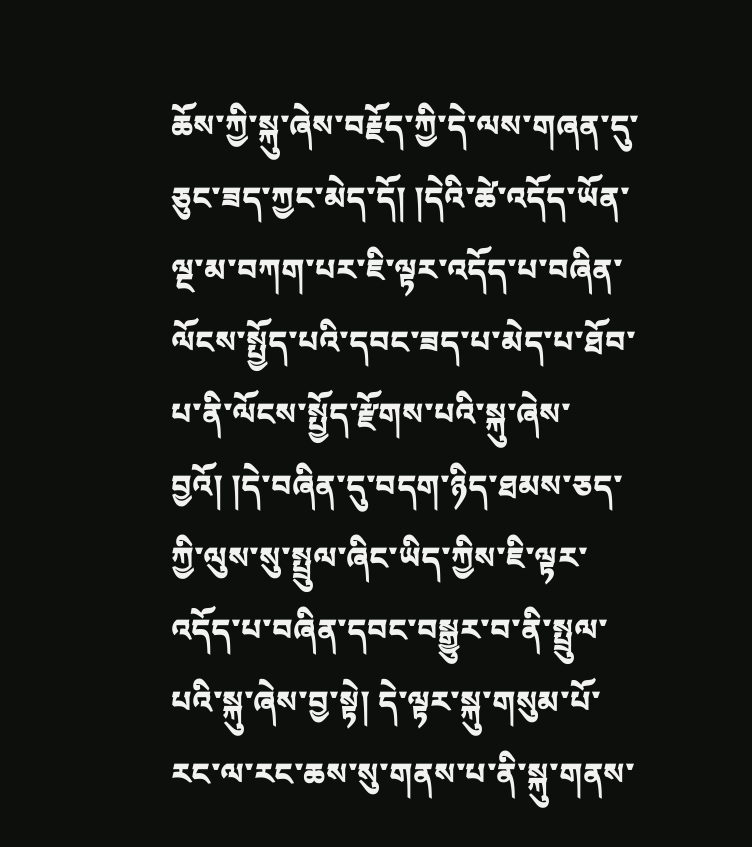ཆོས་ཀྱི་སྐུ་ཞེས་བརྗོད་ཀྱི་དེ་ལས་གཞན་དུ་ཅུང་ཟད་ཀྱང་མེད་དོ། །དེའི་ཚེ་འདོད་ཡོན་ལྔ་མ་བཀག་པར་ཇི་ལྟར་འདོད་པ་བཞིན་ལོངས་སྤྱོད་པའི་དབང་ཟད་པ་མེད་པ་ཐོབ་པ་ནི་ལོངས་སྤྱོད་རྫོགས་པའི་སྐུ་ཞེས་བྱའོ། །དེ་བཞིན་དུ་བདག་ཉིད་ཐམས་ཅད་ཀྱི་ལུས་སུ་སྤྲུལ་ཞིང་ཡིད་ཀྱིས་ཇི་ལྟར་འདོད་པ་བཞིན་དབང་བསྒྱུར་བ་ནི་སྤྲུལ་པའི་སྐུ་ཞེས་བྱ་སྟེ། དེ་ལྟར་སྐུ་གསུམ་པོ་རང་ལ་རང་ཆས་སུ་གནས་པ་ནི་སྐུ་གནས་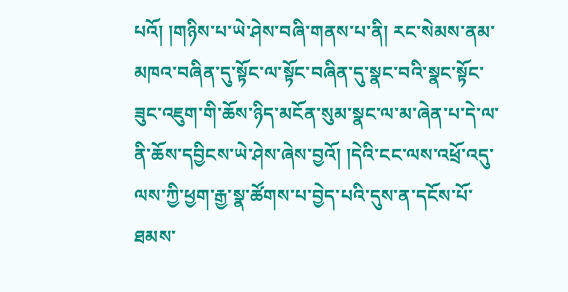པའོ། །གཉིས་པ་ཡེ་ཤེས་བཞི་གནས་པ་ནི། རང་སེམས་ནམ་མཁའ་བཞིན་དུ་སྟོང་ལ་སྟོང་བཞིན་དུ་སྣང་བའི་སྣང་སྟོང་ཟུང་འཇུག་གི་ཆོས་ཉིད་མངོན་སུམ་སྣང་ལ་མ་ཞེན་པ་དེ་ལ་ནི་ཆོས་དབྱིངས་ཡེ་ཤེས་ཞེས་བྱའོ། །དེའི་ངང་ལས་འཕྲོ་འདུ་ལས་ཀྱི་ཕྱག་རྒྱ་སྣ་ཚོགས་པ་བྱེད་པའི་དུས་ན་དངོས་པོ་ཐམས་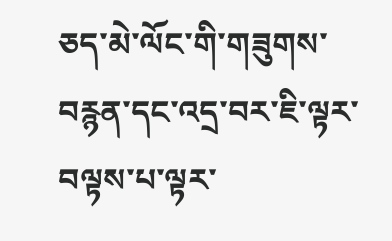ཅད་མེ་ལོང་གི་གཟུགས་བརྙན་དང་འདྲ་བར་ཇི་ལྟར་བལྟས་པ་ལྟར་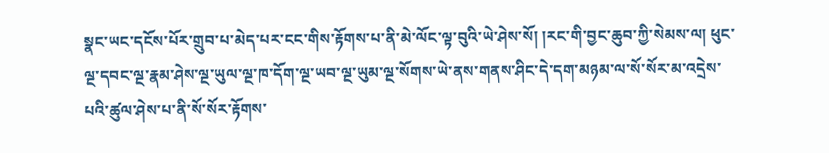སྣང་ཡང་དངོས་པོར་གྲུབ་པ་མེད་པར་ངང་གིས་རྟོགས་པ་ནི་མེ་ལོང་ལྟ་བུའི་ཡེ་ཤེས་སོ། །རང་གི་བྱང་ཆུབ་ཀྱི་སེམས་ལ། ཕུང་ལྔ་དབང་ལྔ་རྣམ་ཤེས་ལྔ་ཡུལ་ལྔ་ཁ་དོག་ལྔ་ཡབ་ལྔ་ཡུམ་ལྔ་སོགས་ཡེ་ནས་གནས་ཤིང་དེ་དག་མཉམ་ལ་སོ་སོར་མ་འདྲེས་པའི་ཚུལ་ཤེས་པ་ནི་སོ་སོར་རྟོགས་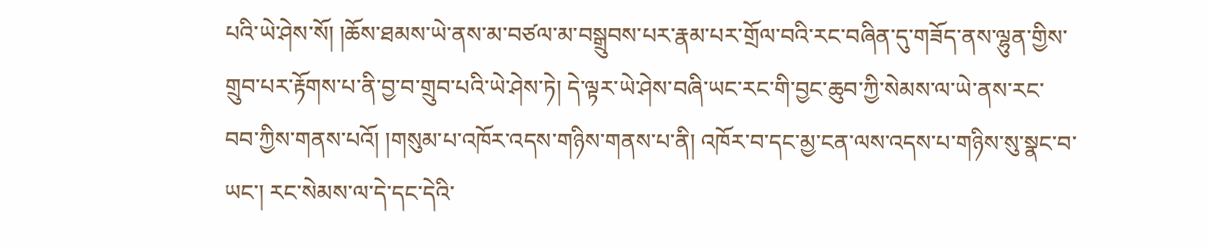པའི་ཡེ་ཤེས་སོ། །ཆོས་ཐམས་ཡེ་ནས་མ་བཙལ་མ་བསྒྲུབས་པར་རྣམ་པར་གྲོལ་བའི་རང་བཞིན་དུ་གཟོད་ནས་ལྷུན་གྱིས་གྲུབ་པར་རྟོགས་པ་ནི་བྱ་བ་གྲུབ་པའི་ཡེ་ཤེས་ཏེ། དེ་ལྟར་ཡེ་ཤེས་བཞི་ཡང་རང་གི་བྱང་ཆུབ་ཀྱི་སེམས་ལ་ཡེ་ནས་རང་བབ་ཀྱིས་གནས་པའོ། །གསུམ་པ་འཁོར་འདས་གཉིས་གནས་པ་ནི། འཁོར་བ་དང་མྱ་ངན་ལས་འདས་པ་གཉིས་སུ་སྣང་བ་ཡང་། རང་སེམས་ལ་དེ་དང་དེའི་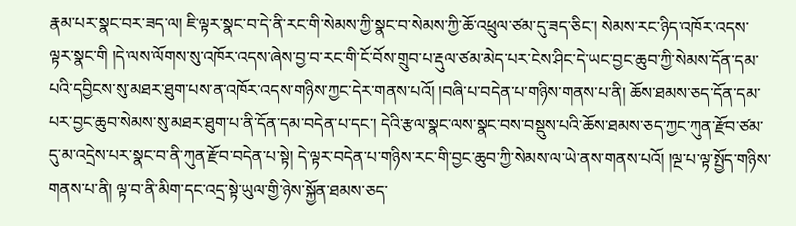རྣམ་པར་སྣང་བར་ཟད་ལ། ཇི་ལྟར་སྣང་བ་དེ་ནི་རང་གི་སེམས་ཀྱི་སྣང་བ་སེམས་ཀྱི་ཆོ་འཕྲུལ་ཙམ་དུ་ཟད་ཅིང་། སེམས་རང་ཉིད་འཁོར་འདས་ལྟར་སྣང་གི །དེ་ལས་ལོགས་སུ་འཁོར་འདས་ཞེས་བྱ་བ་རང་གི་ངོ་བོས་གྲུབ་པ་རྡུལ་ཙམ་མེད་པར་ངེས་ཤིང་དེ་ཡང་བྱང་ཆུབ་ཀྱི་སེམས་དོན་དམ་པའི་དབྱིངས་སུ་མཐར་ཐུག་པས་ན་འཁོར་འདས་གཉིས་ཀྱང་དེར་གནས་པའོ། །བཞི་པ་བདེན་པ་གཉིས་གནས་པ་ནི། ཆོས་ཐམས་ཅད་དོན་དམ་པར་བྱང་ཆུབ་སེམས་སུ་མཐར་ཐུག་པ་ནི་དོན་དམ་བདེན་པ་དང་། དེའི་རྩལ་སྣང་ལས་སྣང་བས་བསྡུས་པའི་ཆོས་ཐམས་ཅད་ཀྱང་ཀུན་རྫོབ་ཙམ་དུ་མ་འདྲེས་པར་སྣང་བ་ནི་ཀུན་རྫོབ་བདེན་པ་སྟེ། དེ་ལྟར་བདེན་པ་གཉིས་རང་གི་བྱང་ཆུབ་ཀྱི་སེམས་ལ་ཡེ་ནས་གནས་པའོ། །ལྔ་པ་ལྟ་སྤྱོད་གཉིས་གནས་པ་ནི། ལྟ་བ་ནི་མིག་དང་འདྲ་སྟེ་ཡུལ་གྱི་ཉེས་སྐྱོན་ཐམས་ཅད་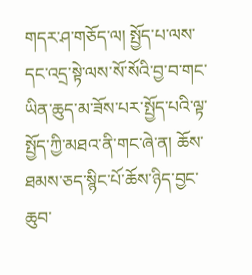གདར་ཤ་གཅོད་ལ། སྤྱོད་པ་ལས་དང་འདྲ་སྟེ་ལས་སོ་སོའི་བྱ་བ་གང་ཡིན་ཆུད་མ་ཟོས་པར་སྤྱོད་པའི་ལྟ་སྤྱོད་ཀྱི་མཐའ་ནི་གང་ཞེ་ན། ཆོས་ཐམས་ཅད་སྙིང་པོ་ཆོས་ཉིད་བྱང་ཆུབ་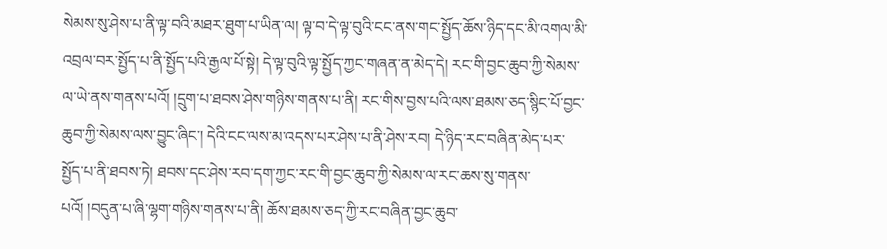སེམས་སུ་ཤེས་པ་ནི་ལྟ་བའི་མཐར་ཐུག་པ་ཡིན་ལ། ལྟ་བ་དེ་ལྟ་བུའི་ངང་ནས་གང་སྤྱོད་ཆོས་ཉིད་དང་མི་འགལ་མི་འབྲལ་བར་སྤྱོད་པ་ནི་སྤྱོད་པའི་རྒྱལ་པོ་སྟེ། དེ་ལྟ་བུའི་ལྟ་སྤྱོད་ཀྱང་གཞན་ན་མེད་དེ། རང་གི་བྱང་ཆུབ་ཀྱི་སེམས་ལ་ཡེ་ནས་གནས་པའོ། །དྲུག་པ་ཐབས་ཤེས་གཉིས་གནས་པ་ནི། རང་གིས་བྱས་པའི་ལས་ཐམས་ཅད་སྙིང་པོ་བྱང་ཆུབ་ཀྱི་སེམས་ལས་བྱུང་ཞིང་། དེའི་ངང་ལས་མ་འདས་པར་ཤེས་པ་ནི་ཤེས་རབ། དེ་ཉིད་རང་བཞིན་མེད་པར་སྤྱོད་པ་ནི་ཐབས་ཏེ། ཐབས་དང་ཤེས་རབ་དག་ཀྱང་རང་གི་བྱང་ཆུབ་ཀྱི་སེམས་ལ་རང་ཆས་སུ་གནས་པའོ། །བདུན་པ་ཞི་ལྷག་གཉིས་གནས་པ་ནི། ཆོས་ཐམས་ཅད་ཀྱི་རང་བཞིན་བྱང་ཆུབ་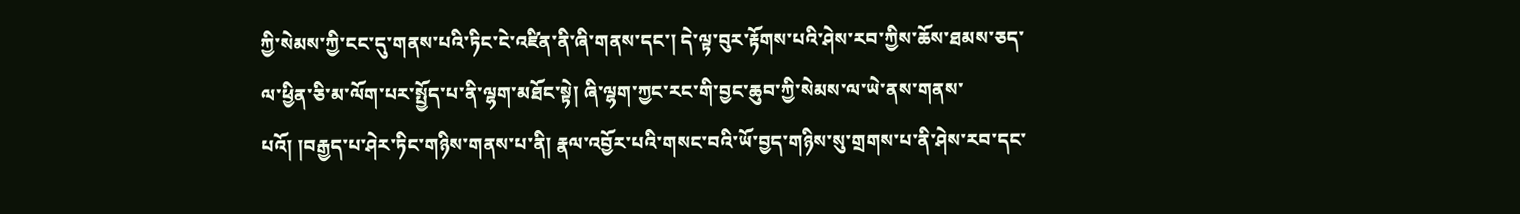ཀྱི་སེམས་ཀྱི་ངང་དུ་གནས་པའི་ཏིང་ངེ་འཛིན་ནི་ཞི་གནས་དང་། དེ་ལྟ་བུར་རྟོགས་པའི་ཤེས་རབ་ཀྱིས་ཆོས་ཐམས་ཅད་ལ་ཕྱིན་ཅི་མ་ལོག་པར་སྤྱོད་པ་ནི་ལྷག་མཐོང་སྟེ། ཞི་ལྷག་ཀྱང་རང་གི་བྱང་ཆུབ་ཀྱི་སེམས་ལ་ཡེ་ནས་གནས་པའོ། །བརྒྱད་པ་ཤེར་ཏིང་གཉིས་གནས་པ་ནི། རྣལ་འབྱོར་པའི་གསང་བའི་ཡོ་བྱད་གཉིས་སུ་གྲགས་པ་ནི་ཤེས་རབ་དང་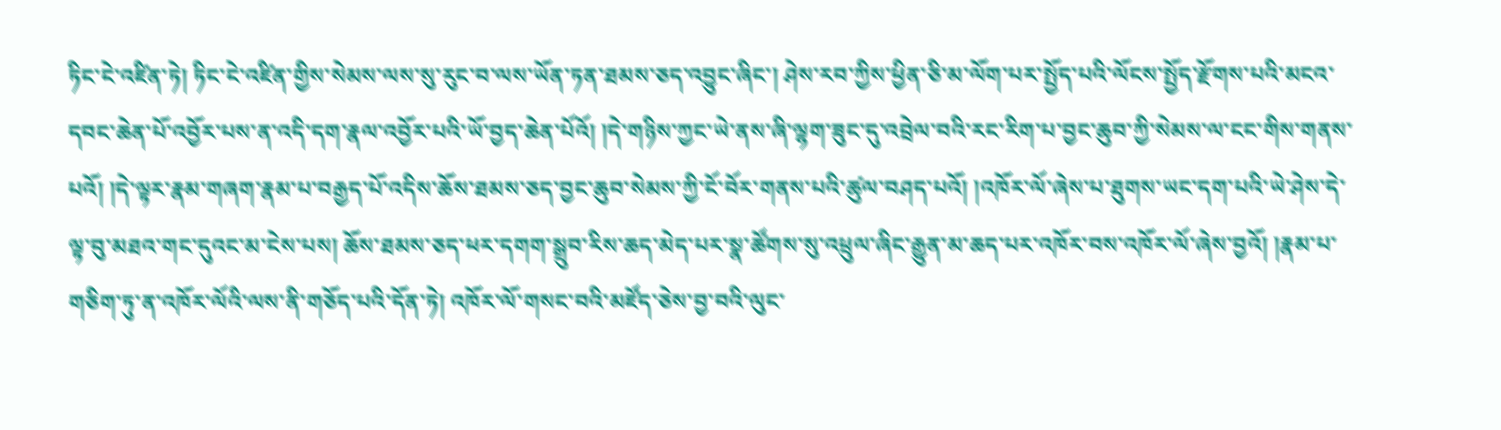ཏིང་ངེ་འཛིན་ཏེ། ཏིང་ངེ་འཛིན་གྱིས་སེམས་ལས་སུ་རུང་བ་ལས་ཡོན་ཏན་ཐམས་ཅད་འབྱུང་ཞིང་། ཤེས་རབ་ཀྱིས་ཕྱིན་ཅི་མ་ལོག་པར་སྤྱོད་པའི་ལོངས་སྤྱོད་རྫོགས་པའི་མངའ་དབང་ཆེན་པོ་འབྱོར་པས་ན་འདི་དག་རྣལ་འབྱོར་པའི་ཡོ་བྱད་ཆེན་པོའོ། །དེ་གཉིས་ཀྱང་ཡེ་ནས་ཞི་ལྷག་ཟུང་དུ་འབྲེལ་བའི་རང་རིག་པ་བྱང་ཆུབ་ཀྱི་སེམས་ལ་ངང་གིས་གནས་པའོ། །དེ་ལྟར་རྣམ་གཞག་རྣམ་པ་བརྒྱད་པོ་འདིས་ཆོས་ཐམས་ཅད་བྱང་ཆུབ་སེམས་ཀྱི་ངོ་བོར་གནས་པའི་ཚུལ་བཤད་པའོ། །འཁོར་ལོ་ཞེས་པ་ཐུགས་ཡང་དག་པའི་ཡེ་ཤེས་དེ་ལྟ་བུ་མཐའ་གང་དུའང་མ་ངེས་པས། ཆོས་ཐམས་ཅད་ཕར་དགག་སྒྲུབ་རིས་ཆད་མེད་པར་སྣ་ཚོགས་སུ་འཕྲུལ་ཞིང་རྒྱུན་མ་ཆད་པར་འཁོར་བས་འཁོར་ལོ་ཞེས་བྱའོ། །རྣམ་པ་གཅིག་ཏུ་ན་འཁོར་ལོའི་ལས་ནི་གཅོད་པའི་དོན་ཏེ། འཁོར་ལོ་གསང་བའི་མཛོད་ཅེས་བྱ་བའི་ལུང་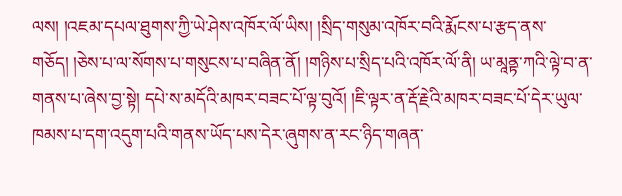ལས། །འཇམ་དཔལ་ཐུགས་ཀྱི་ཡེ་ཤེས་འཁོར་ལོ་ཡིས། །སྲིད་གསུམ་འཁོར་བའི་རྨོངས་པ་རྩད་ནས་གཅོད། །ཅེས་པ་ལ་སོགས་པ་གསུངས་པ་བཞིན་ནོ། །གཉིས་པ་སྲིད་པའི་འཁོར་ལོ་ནི། ཡ་མཱནྟ་ཀའི་ལྟེ་བ་ན་གནས་པ་ཞེས་བྱ་སྟེ། དཔེ་ས་མདོའི་མཁར་བཟང་པོ་ལྟ་བུའོ། །ཇི་ལྟར་ན་རྡོ་རྗེའི་མཁར་བཟང་པོ་དེར་ཡུལ་ཁམས་པ་དག་འདུག་པའི་གནས་ཡོད་པས་དེར་ཞུགས་ན་རང་ཉིད་གཞན་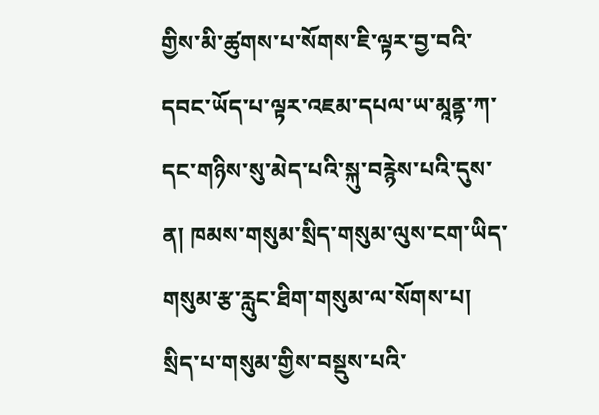གྱིས་མི་ཚུགས་པ་སོགས་ཇི་ལྟར་བྱ་བའི་དབང་ཡོད་པ་ལྟར་འཇམ་དཔལ་ཡ་མཱནྟ་ཀ་དང་གཉིས་སུ་མེད་པའི་སྐུ་བརྙེས་པའི་དུས་ན། ཁམས་གསུམ་སྲིད་གསུམ་ལུས་ངག་ཡིད་གསུམ་རྩ་རླུང་ཐིག་གསུམ་ལ་སོགས་པ། སྲིད་པ་གསུམ་གྱིས་བསྡུས་པའི་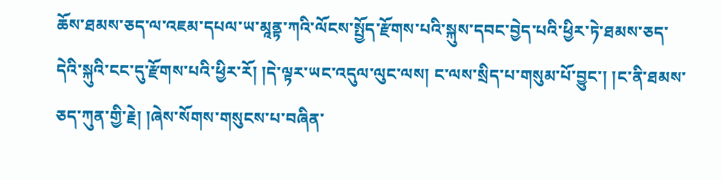ཆོས་ཐམས་ཅད་ལ་འཇམ་དཔལ་ཡ་མཱནྟ་ཀའི་ལོངས་སྤྱོད་རྫོགས་པའི་སྐུས་དབང་བྱེད་པའི་ཕྱིར་ཏེ་ཐམས་ཅད་དེའི་སྐུའི་ངང་དུ་རྫོགས་པའི་ཕྱིར་རོ། །དེ་ལྟར་ཡང་འདུལ་ལུང་ལས། ང་ལས་སྲིད་པ་གསུམ་པོ་བྱུང་། །ང་ནི་ཐམས་ཅད་ཀུན་གྱི་རྗེ། །ཞེས་སོགས་གསུངས་པ་བཞིན་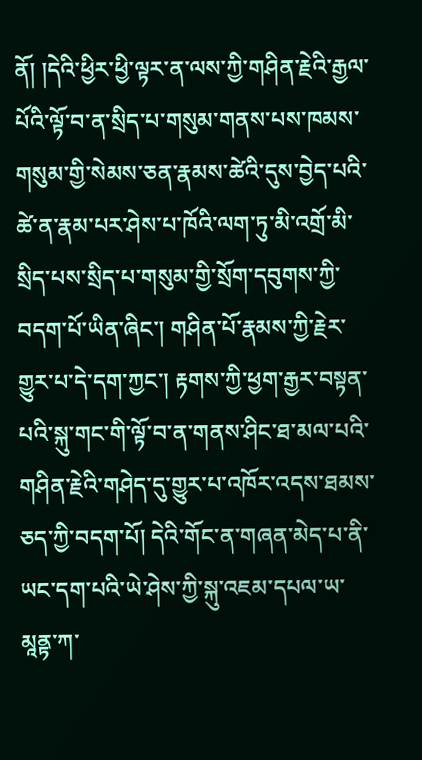ནོ། །དེའི་ཕྱིར་ཕྱི་ལྟར་ན་ལས་ཀྱི་གཤིན་རྗེའི་རྒྱལ་པོའི་ལྟོ་བ་ན་སྲིད་པ་གསུམ་གནས་པས་ཁམས་གསུམ་གྱི་སེམས་ཅན་རྣམས་ཚེའི་དུས་བྱེད་པའི་ཚེ་ན་རྣམ་པར་ཤེས་པ་ཁོའི་ལག་ཏུ་མི་འགྲོ་མི་སྲིད་པས་སྲིད་པ་གསུམ་གྱི་སྲོག་དབུགས་ཀྱི་བདག་པོ་ཡིན་ཞིང་། གཤིན་པོ་རྣམས་ཀྱི་རྗེར་གྱུར་པ་དེ་དག་ཀྱང་། རྟགས་ཀྱི་ཕྱག་རྒྱར་བསྟན་པའི་སྐུ་གང་གི་ལྟོ་བ་ན་གནས་ཤིང་ཐ་མལ་པའི་གཤིན་རྗེའི་གཤེད་དུ་གྱུར་པ་འཁོར་འདས་ཐམས་ཅད་ཀྱི་བདག་པོ། དེའི་གོང་ན་གཞན་མེད་པ་ནི་ཡང་དག་པའི་ཡེ་ཤེས་ཀྱི་སྐུ་འཇམ་དཔལ་ཡ་མཱནྟ་ཀ་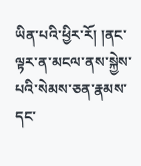ཡིན་པའི་ཕྱིར་རོ། །ནང་ལྟར་ན་མངལ་ནས་སྐྱེས་པའི་སེམས་ཅན་རྣམས་དང་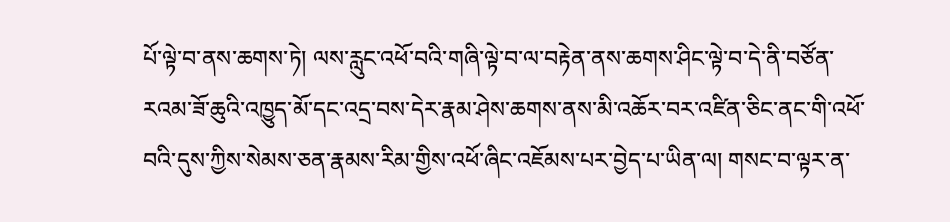པོ་ལྟེ་བ་ནས་ཆགས་ཏེ། ལས་རླུང་འཕོ་བའི་གཞི་ལྟེ་བ་ལ་བརྟེན་ནས་ཆགས་ཤིང་ལྟེ་བ་དེ་ནི་བཙོན་རའམ་ཟོ་ཆུའི་འཁྱུད་མོ་དང་འདྲ་བས་དེར་རྣམ་ཤེས་ཆགས་ནས་མི་འཆོར་བར་འཛིན་ཅིང་ནང་གི་འཕོ་བའི་དུས་ཀྱིས་སེམས་ཅན་རྣམས་རིམ་གྱིས་འཕོ་ཞིང་འཇོམས་པར་བྱེད་པ་ཡིན་ལ། གསང་བ་ལྟར་ན་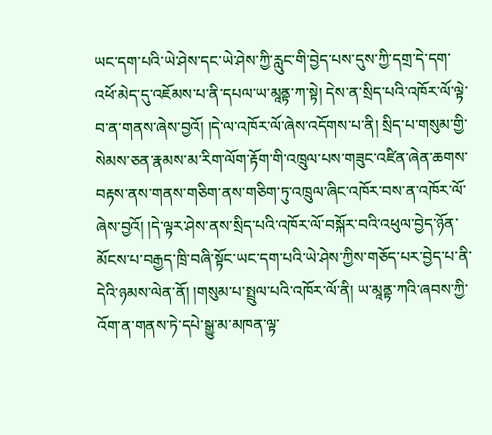ཡང་དག་པའི་ཡེ་ཤེས་དང་ཡེ་ཤེས་ཀྱི་རླུང་གི་བྱེད་པས་དུས་ཀྱི་དགྲ་དེ་དག་འཕོ་མེད་དུ་འཇོམས་པ་ནི་དཔལ་ཡ་མཱནྟ་ཀ་སྟེ། དེས་ན་སྲིད་པའི་འཁོར་ལོ་ལྟེ་བ་ན་གནས་ཞེས་བྱའོ། །དེ་ལ་འཁོར་ལོ་ཞེས་འདོགས་པ་ནི། སྲིད་པ་གསུམ་གྱི་སེམས་ཅན་རྣམས་མ་རིག་ལོག་རྟོག་གི་འཁྲུལ་པས་གཟུང་འཛིན་ཞེན་ཆགས་བརྟས་ནས་གནས་གཅིག་ནས་གཅིག་ཏུ་འཁྲུལ་ཞིང་འཁོར་བས་ན་འཁོར་ལོ་ཞེས་བྱའོ། །དེ་ལྟར་ཤེས་ནས་སྲིད་པའི་འཁོར་ལོ་བསྐོར་བའི་འཕུལ་བྱེད་ཉོན་མོངས་པ་བརྒྱད་ཁྲི་བཞི་སྟོང་ཡང་དག་པའི་ཡེ་ཤེས་ཀྱིས་གཅོད་པར་བྱེད་པ་ནི་དེའི་ཉམས་ལེན་ནོ། །གསུམ་པ་སྤྲུལ་པའི་འཁོར་ལོ་ནི། ཡ་མཱནྟ་ཀའི་ཞབས་ཀྱི་འོག་ན་གནས་ཏེ་དཔེ་སྒྱུ་མ་མཁན་ལྟ་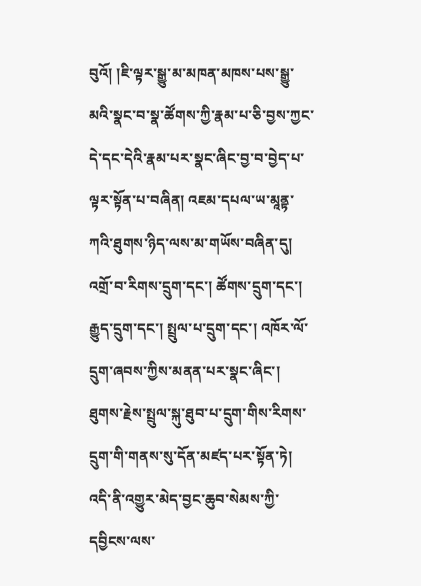བུའོ། །ཇི་ལྟར་སྒྱུ་མ་མཁན་མཁས་པས་སྒྱུ་མའི་སྣང་བ་སྣ་ཚོགས་ཀྱི་རྣམ་པ་ཅི་བྱས་ཀྱང་དེ་དང་དེའི་རྣམ་པར་སྣང་ཞིང་བྱ་བ་བྱེད་པ་ལྟར་སྟོན་པ་བཞིན། འཇམ་དཔལ་ཡ་མཱནྟ་ཀའི་ཐུགས་ཉིད་ལས་མ་གཡོས་བཞིན་དུ། འགྲོ་བ་རིགས་དྲུག་དང་། ཚོགས་དྲུག་དང་། རྒྱུད་དྲུག་དང་། སྤྲུལ་པ་དྲུག་དང་། འཁོར་ལོ་དྲུག་ཞབས་ཀྱིས་མནན་པར་སྣང་ཞིང་། ཐུགས་རྗེས་སྤྲུལ་སྐུ་ཐུབ་པ་དྲུག་གིས་རིགས་དྲུག་གི་གནས་སུ་དོན་མཛད་པར་སྟོན་ཏེ། འདི་ནི་འགྱུར་མེད་བྱང་ཆུབ་སེམས་ཀྱི་དབྱིངས་ལས་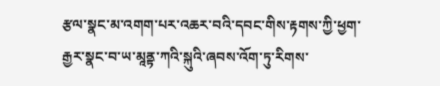རྩལ་སྣང་མ་འགག་པར་འཆར་བའི་དབང་གིས་རྟགས་ཀྱི་ཕྱག་རྒྱར་སྣང་བ་ཡ་མཱནྟ་ཀའི་སྐུའི་ཞབས་འོག་ཏུ་རིགས་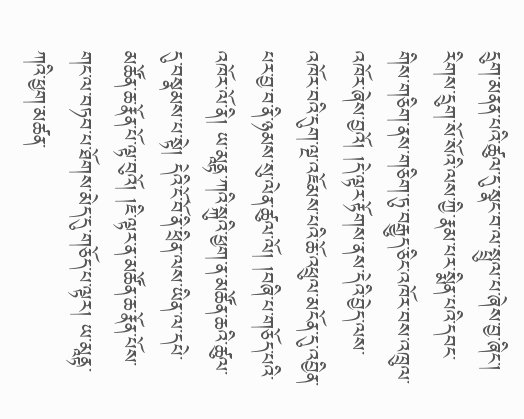དྲུག་མནན་པའི་ཚུལ་དུ་སྣང་བ་ལ་སྤྲུལ་པ་ཞེས་བྱ་ཞིང་། རིགས་དྲུག་སོ་སོའི་ལས་ཀྱི་རྣམ་པར་སྨིན་པའི་དབང་གིས་གཅིག་ནས་གཅིག་ཏུ་བརྒྱུད་ཅིང་འཁོར་བས་འཁྲུལ་འཁོར་ཞེས་བྱའོ། །དེ་ལྟར་རྟོགས་ནས་དེའི་བྱེད་ལས་འཁོར་བའི་དུག་ལྔ་འཇོམས་པའི་ཆོ་འཕྲུལ་མངོན་དུ་འབྱིན་པར་བྱ་བ་ནི་ཉམས་སུ་ལེན་ཚུལ་ལོ། །བཞི་པ་གཅོད་པའི་འཁོར་ལོ་ནི། ཡ་མཱནྟ་ཀའི་སྐུའི་ཕྱག་ན་མཚོན་ཆའི་ཚུལ་དུ་བསྣམས་པ་སྟེ། དེའི་ངོ་བོ་ནི་ཕྲིན་ལས་ཡིན་ལ་དཔེ་མཚོན་ཆ་རྣོན་པོ་ལྟ་བུའོ། །ཇི་ལྟར་ན་མཚོན་ཆ་རྣོན་པོས་གང་ལ་བཏབ་པ་ཐོགས་མེད་དུ་གཅོད་པ་ལྟར། ཡ་མཱནྟ་ཀའི་ཕྱག་མཚན་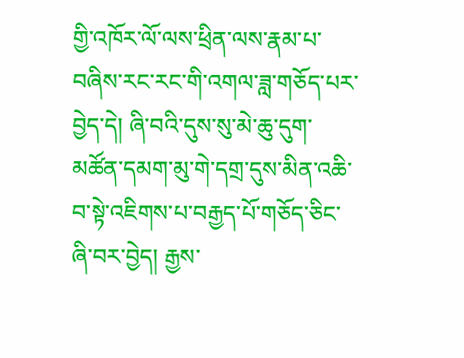གྱི་འཁོར་ལོ་ལས་ཕྲིན་ལས་རྣམ་པ་བཞིས་རང་རང་གི་འགལ་ཟླ་གཅོད་པར་བྱེད་དེ། ཞི་བའི་དུས་སུ་མེ་ཆུ་དུག་མཚོན་དམག་མུ་གེ་དགྲ་དུས་མིན་འཆི་བ་སྟེ་འཇིགས་པ་བརྒྱད་པོ་གཅོད་ཅིང་ཞི་བར་བྱེད། རྒྱས་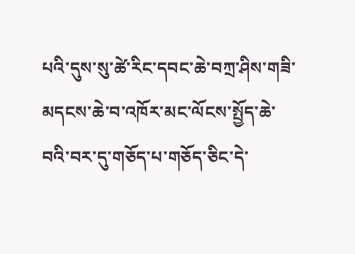པའི་དུས་སུ་ཚེ་རིང་དབང་ཆེ་བཀྲ་ཤིས་གཟི་མདངས་ཆེ་བ་འཁོར་མང་ལོངས་སྤྱོད་ཆེ་བའི་བར་དུ་གཅོད་པ་གཅོད་ཅིང་དེ་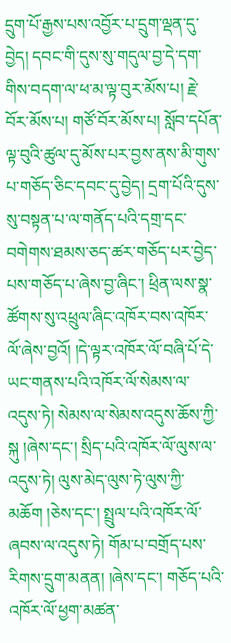དྲུག་པོ་རྒྱས་པས་འབྱོར་པ་དྲུག་ལྡན་དུ་བྱེད། དབང་གི་དུས་སུ་གདུལ་བྱ་དེ་དག་གིས་བདག་ལ་ཕ་མ་ལྟ་བུར་མོས་པ། རྗེ་བོར་མོས་པ། གཙོ་བོར་མོས་པ། སློབ་དཔོན་ལྟ་བུའི་ཚུལ་དུ་མོས་པར་བྱས་ནས་མི་གུས་པ་གཅོད་ཅིང་དབང་དུ་བྱེད། དྲག་པོའི་དུས་སུ་བསྟན་པ་ལ་གནོད་པའི་དགྲ་དང་བགེགས་ཐམས་ཅད་ཚར་གཅོད་པར་བྱེད་པས་གཅོད་པ་ཞེས་བྱ་ཞིང་། ཕྲིན་ལས་སྣ་ཚོགས་སུ་འཕྲུལ་ཞིང་འཁོར་བས་འཁོར་ལོ་ཞེས་བྱའོ། །དེ་ལྟར་འཁོར་ལོ་བཞི་པོ་དེ་ཡང་གནས་པའི་འཁོར་ལོ་སེམས་ལ་འདུས་ཏེ། སེམས་ལ་སེམས་འདུས་ཆོས་ཀྱི་སྐུ །ཞེས་དང་། སྲིད་པའི་འཁོར་ལོ་ལུས་ལ་འདུས་ཏེ། ལུས་མེད་ལུས་ཏེ་ལུས་ཀྱི་མཆོག །ཅེས་དང་། སྤྲུལ་པའི་འཁོར་ལོ་ཞབས་ལ་འདུས་ཏེ། གོམ་པ་བགྲོད་པས་རིགས་དྲུག་མནན། །ཞེས་དང་། གཅོད་པའི་འཁོར་ལོ་ཕྱག་མཚན་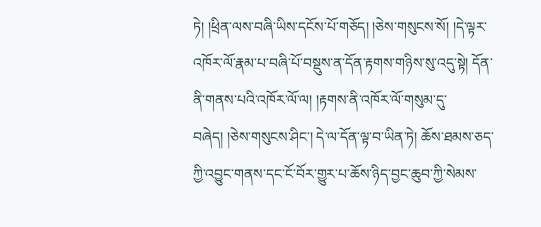ཏེ། །ཕྲིན་ལས་བཞི་ཡིས་དངོས་པོ་གཅོད། །ཅེས་གསུངས་སོ། །དེ་ལྟར་འཁོར་ལོ་རྣམ་པ་བཞི་པོ་བསྡུས་ན་དོན་རྟགས་གཉིས་སུ་འདུ་སྟེ། དོན་ནི་གནས་པའི་འཁོར་ལོ་ལ། །རྟགས་ནི་འཁོར་ལོ་གསུམ་དུ་བཞེད། །ཅེས་གསུངས་ཤིང་། དེ་ལ་དོན་ལྟ་བ་ཡིན་ཏེ། ཆོས་ཐམས་ཅད་ཀྱི་འབྱུང་གནས་དང་ངོ་བོར་གྱུར་པ་ཆོས་ཉིད་བྱང་ཆུབ་ཀྱི་སེམས་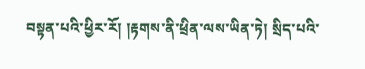བསྟན་པའི་ཕྱིར་རོ། །རྟགས་ནི་ཕྲིན་ལས་ཡིན་ཏེ། སྲིད་པའི་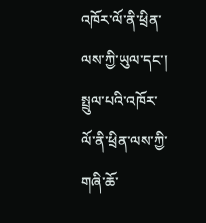འཁོར་ལོ་ནི་ཕྲིན་ལས་ཀྱི་ཡུལ་དང་། སྤྲུལ་པའི་འཁོར་ལོ་ནི་ཕྲིན་ལས་ཀྱི་གཞི་ཆོ་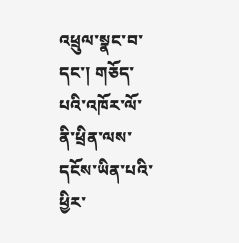འཕྲུལ་སྣང་བ་དང་། གཅོད་པའི་འཁོར་ལོ་ནི་ཕྲིན་ལས་དངོས་ཡིན་པའི་ཕྱིར་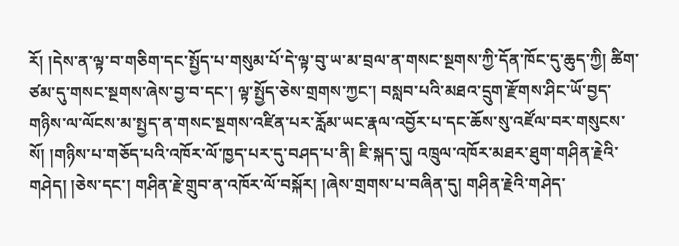རོ། །དེས་ན་ལྟ་བ་གཅིག་དང་སྤྱོད་པ་གསུམ་པོ་དེ་ལྟ་བུ་ཡ་མ་བྲལ་ན་གསང་སྔགས་ཀྱི་དོན་ཁོང་དུ་ཆུད་ཀྱི། ཚིག་ཙམ་དུ་གསང་སྔགས་ཞེས་བྱ་བ་དང་། ལྟ་སྤྱོད་ཅེས་གྲགས་ཀྱང་། བསླབ་པའི་མཐའ་དྲུག་རྫོགས་ཤིང་ཡོ་བྱད་གཉིས་ལ་ལོངས་མ་སྤྱད་ན་གསང་སྔགས་འཛིན་པར་རློམ་ཡང་རྣལ་འབྱོར་པ་དང་ཆོས་སུ་འཛོལ་བར་གསུངས་སོ། །གཉིས་པ་གཅོད་པའི་འཁོར་ལོ་ཁྱད་པར་དུ་བཤད་པ་ནི། ཇི་སྐད་དུ། འཁྲུལ་འཁོར་མཐར་ཐུག་གཤིན་རྗེའི་གཤེད། །ཅེས་དང་། གཤིན་རྗེ་གྲུབ་ན་འཁོར་ལོ་བསྐོར། །ཞེས་གྲགས་པ་བཞིན་དུ། གཤིན་རྗེའི་གཤེད་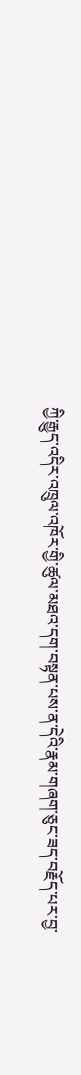ཀྱི་རྒྱུད་འདིར་འཁྲུལ་འཁོར་གྱི་ཚུལ་མཐའ་དག་བསྟན་པས་ན་དེའི་རྣམ་གཞག་ཅུང་ཟད་བརྗོད་པར་བྱ་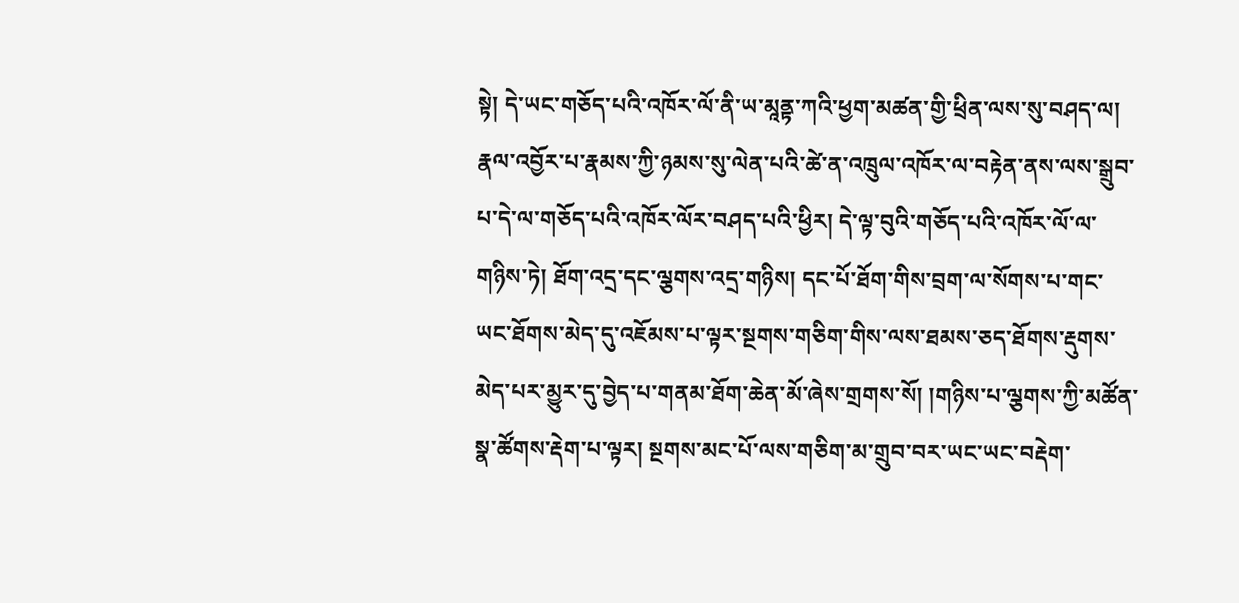སྟེ། དེ་ཡང་གཅོད་པའི་འཁོར་ལོ་ནི་ཡ་མཱནྟ་ཀའི་ཕྱག་མཚན་གྱི་ཕྲིན་ལས་སུ་བཤད་ལ། རྣལ་འབྱོར་པ་རྣམས་ཀྱི་ཉམས་སུ་ལེན་པའི་ཚེ་ན་འཁྲུལ་འཁོར་ལ་བརྟེན་ནས་ལས་སྒྲུབ་པ་དེ་ལ་གཅོད་པའི་འཁོར་ལོར་བཤད་པའི་ཕྱིར། དེ་ལྟ་བུའི་གཅོད་པའི་འཁོར་ལོ་ལ་གཉིས་ཏེ། ཐོག་འདྲ་དང་ལྕགས་འདྲ་གཉིས། དང་པོ་ཐོག་གིས་བྲག་ལ་སོགས་པ་གང་ཡང་ཐོགས་མེད་དུ་འཇོམས་པ་ལྟར་སྔགས་གཅིག་གིས་ལས་ཐམས་ཅད་ཐོགས་རྡུགས་མེད་པར་མྱུར་དུ་བྱེད་པ་གནམ་ཐོག་ཆེན་མོ་ཞེས་གྲགས་སོ། །གཉིས་པ་ལྕགས་ཀྱི་མཚོན་སྣ་ཚོགས་རྡེག་པ་ལྟར། སྔགས་མང་པོ་ལས་གཅིག་མ་གྲུབ་བར་ཡང་ཡང་བརྡེག་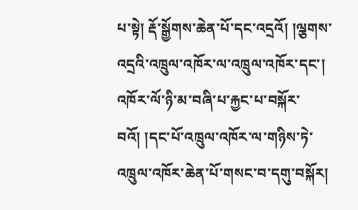པ་སྟེ། རྡོ་སྒྱོགས་ཆེན་པོ་དང་འདྲའོ། །ལྕགས་འདྲའི་འཁྲུལ་འཁོར་ལ་འཁྲུལ་འཁོར་དང་། འཁོར་ལོ་ཉི་མ་བཞི་པ་རྐྱང་པ་བསྐོར་བའོ། །དང་པོ་འཁྲུལ་འཁོར་ལ་གཉིས་ཏེ་འཁྲུལ་འཁོར་ཆེན་པོ་གསང་བ་དགུ་བསྐོར།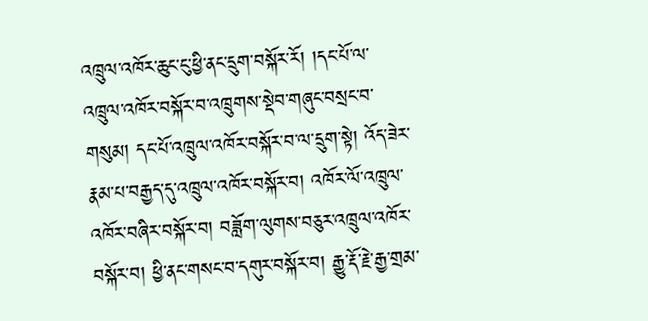འཁྲུལ་འཁོར་ཆུང་ངུ་ཕྱི་ནང་དྲུག་བསྐོར་རོ། །དང་པོ་ལ་འཁྲུལ་འཁོར་བསྐོར་བ་འཁྲུགས་སྡེབ་གཞུང་བསྲང་བ་གསུམ། དང་པོ་འཁྲུལ་འཁོར་བསྐོར་བ་ལ་དྲུག་སྟེ། འོད་ཟེར་རྣམ་པ་བརྒྱད་དུ་འཁྲུལ་འཁོར་བསྐོར་བ། འཁོར་ལོ་འཁྲུལ་འཁོར་བཞིར་བསྐོར་བ། བཟློག་ལུགས་བཅུར་འཁྲུལ་འཁོར་བསྐོར་བ། ཕྱི་ནང་གསང་བ་དགུར་བསྐོར་བ། རྒྱུ་རྡོ་རྗེ་རྒྱ་གྲམ་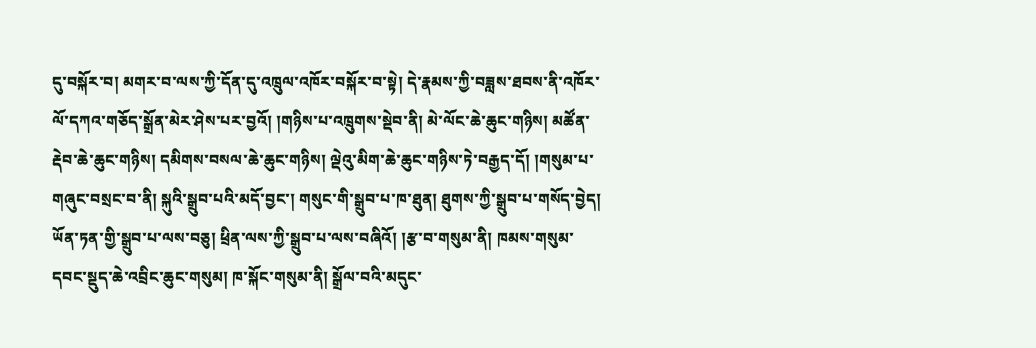དུ་བསྐོར་བ། མགར་བ་ལས་ཀྱི་དོན་དུ་འཁྲུལ་འཁོར་བསྐོར་བ་སྟེ། དེ་རྣམས་ཀྱི་བཟླས་ཐབས་ནི་འཁོར་ལོ་དཀའ་གཅོད་སྒྲོན་མེར་ཤེས་པར་བྱའོ། །གཉིས་པ་འཁྲུགས་སྡེབ་ནི། མེ་ལོང་ཆེ་ཆུང་གཉིས། མཚོན་རྡེབ་ཆེ་ཆུང་གཉིས། དམིགས་བསལ་ཆེ་ཆུང་གཉིས། ལྡེའུ་མིག་ཆེ་ཆུང་གཉིས་ཏེ་བརྒྱད་དོ། །གསུམ་པ་གཞུང་བསྲང་བ་ནི། སྐུའི་སྒྲུབ་པའི་མདོ་བྱང་། གསུང་གི་སྒྲུབ་པ་ཁ་ཐུན། ཐུགས་ཀྱི་སྒྲུབ་པ་གསོད་བྱེད། ཡོན་ཏན་གྱི་སྒྲུབ་པ་ལས་བཅུ། ཕྲིན་ལས་ཀྱི་སྒྲུབ་པ་ལས་བཞིའོ། །རྩ་བ་གསུམ་ནི། ཁམས་གསུམ་དབང་སྡུད་ཆེ་འབྲིང་ཆུང་གསུམ། ཁ་སྐོང་གསུམ་ནི། སྒྲོལ་བའི་མདུང་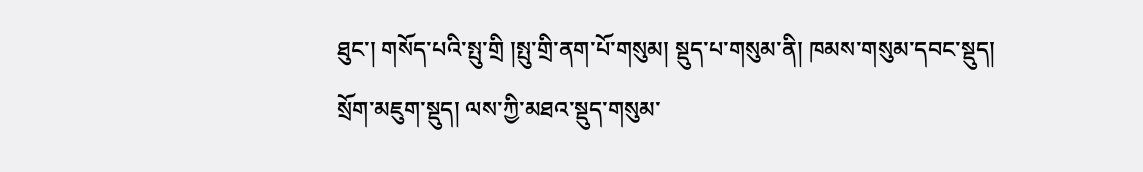ཐུང་། གསོད་པའི་སྤུ་གྲི །སྤུ་གྲི་ནག་པོ་གསུམ། སྡུད་པ་གསུམ་ནི། ཁམས་གསུམ་དབང་སྡུད། སྲོག་མཇུག་སྡུད། ལས་ཀྱི་མཐའ་སྡུད་གསུམ་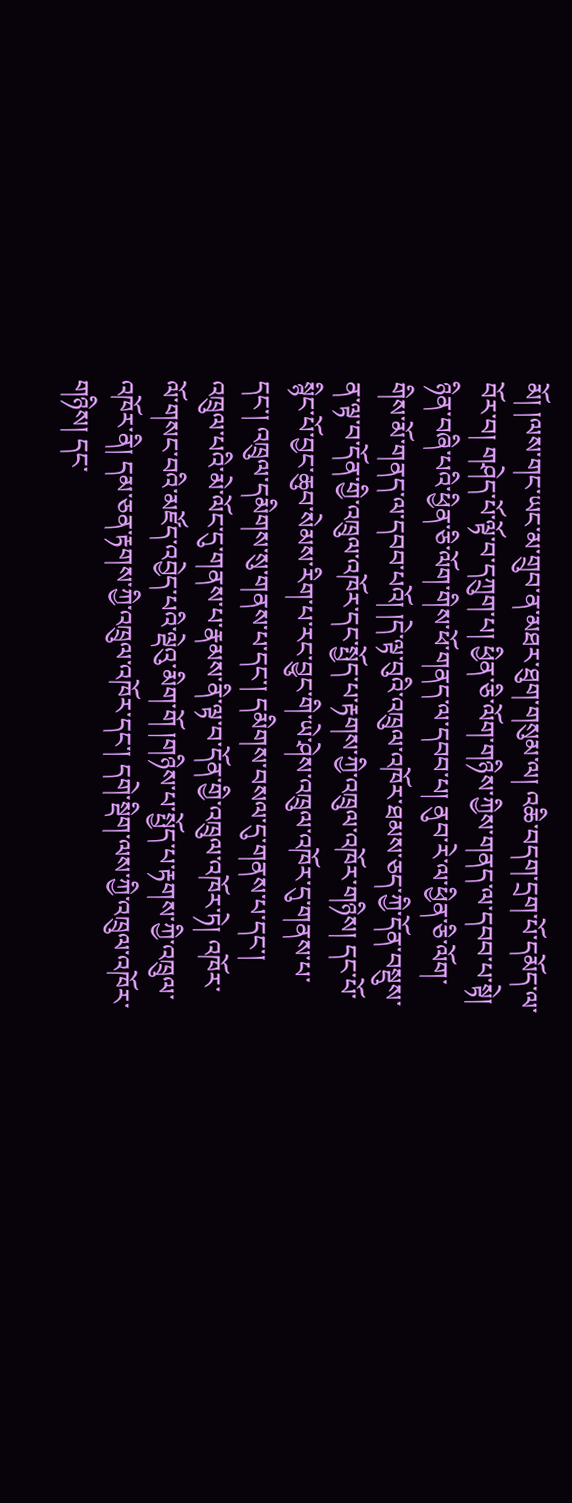མོ། །ལས་གང་ཡང་མ་གྲུབ་ན་མཐར་ཐུག་གསུམ་ལ། འཆི་བདག་དྲག་པོ་དམོད་ལ་བོར་བ། གཤེད་པོ་ལྟོ་བ་དཀྲུག་པ། ཕྱིན་ཅི་ལོག་གཉིས་ཀྱིས་གནད་ལ་དབབ་པ་སྟེ། ཉིན་བཞི་པའི་ཕྱིན་ཅི་ལོག་གིས་ཕོ་གནད་ལ་དབབ་པ། ནུབ་རེ་ལ་ཕྱིན་ཅི་ལོག་གིས་མོ་གནད་ལ་དབབ་པའོ། །དེ་ལྟ་བུའི་འཁྲུལ་འཁོར་ཐམས་ཅད་ཀྱི་དོན་བསྡུས་ན་ལྟ་བ་དོན་གྱི་འཁྲུལ་འཁོར་དང་སྤྱོད་པ་རྟགས་ཀྱི་འཁྲུལ་འཁོར་གཉིས། དང་པོ་སྙིང་པོ་བྱང་ཆུབ་སེམས་རིག་པ་རང་བྱུང་གི་ཡེ་ཤེས་འཁྲུལ་འཁོར་དུ་གནས་པ་དང་། འཁྲུལ་དམིགས་སུ་གནས་པ་དང་། དམིགས་བསལ་དུ་གནས་པ་དང་། འཁྲུལ་པའི་མེ་ལོང་དུ་གནས་པ་རྣམས་ནི་ལྟ་བ་དོན་གྱི་འཁྲུལ་འཁོར་ཏེ། འཁོར་ལོ་གསང་བའི་མཛོད་འབྱེད་པའི་ལྡེའུ་མིག་གོ །གཉིས་པ་སྤྱོད་པ་རྟགས་ཀྱི་འཁྲུལ་འཁོར་ནི། དམ་ཅན་རྟགས་ཀྱི་འཁྲུལ་འཁོར་དང་། དགེ་སྡིག་ལས་ཀྱི་འཁྲུལ་འཁོར་གཉིས། དང་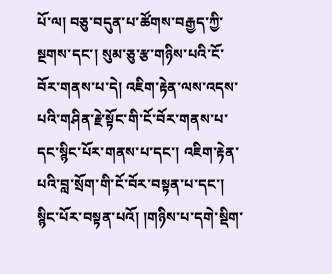པོ་ལ། བཅུ་བདུན་པ་ཚོགས་བརྒྱད་ཀྱི་སྔགས་དང་། སུམ་ཅུ་རྩ་གཉིས་པའི་ངོ་བོར་གནས་པ་དེ། འཇིག་རྟེན་ལས་འདས་པའི་གཤིན་རྗེ་སྟོང་གི་ངོ་བོར་གནས་པ་དང་སྙིང་པོར་གནས་པ་དང་། འཇིག་རྟེན་པའི་བླ་སྲོག་གི་ངོ་བོར་བསྟན་པ་དང་། སྙིང་པོར་བསྟན་པའོ། །གཉིས་པ་དགེ་སྡིག་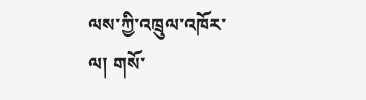ལས་ཀྱི་འཁྲུལ་འཁོར་ལ། གསོ་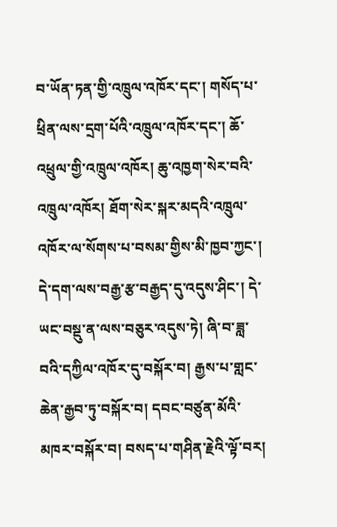བ་ཡོན་ཏན་གྱི་འཁྲུལ་འཁོར་དང་། གསོད་པ་ཕྲིན་ལས་དྲག་པོའི་འཁྲུལ་འཁོར་དང་། ཆོ་འཕྲུལ་གྱི་འཁྲུལ་འཁོར། ཆུ་འཁྱག་སེར་བའི་འཁྲུལ་འཁོར། ཐོག་སེར་སྐར་མདའི་འཁྲུལ་འཁོར་ལ་སོགས་པ་བསམ་གྱིས་མི་ཁྱབ་ཀྱང་། དེ་དག་ལས་བརྒྱ་རྩ་བརྒྱད་དུ་འདུས་ཤིང་། དེ་ཡང་བསྡུ་ན་ལས་བཅུར་འདུས་ཏེ། ཞི་བ་ཟླ་བའི་དཀྱིལ་འཁོར་དུ་བསྐོར་བ། རྒྱས་པ་གླང་ཆེན་རྒྱབ་ཏུ་བསྐོར་བ། དབང་བཙུན་མོའི་མཁར་བསྐོར་བ། བསད་པ་གཤིན་རྗེའི་ལྟོ་བར།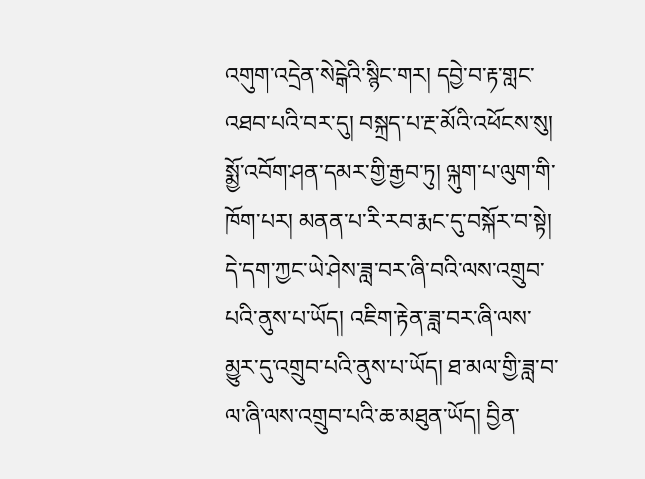འགུག་འདྲེན་སེངྒེའི་སྙིང་གར། དབྱེ་བ་རྟ་གླང་འཐབ་པའི་བར་དུ། བསྐྲད་པ་རྔ་མོའི་འཕོངས་སུ། སྨྱོ་འབོག་ཤན་དམར་གྱི་རྒྱབ་ཏུ། ལྐུག་པ་ལུག་གི་ཁོག་པར། མནན་པ་རི་རབ་རྨང་དུ་བསྐོར་བ་སྟེ། དེ་དག་ཀྱང་ཡེ་ཤེས་ཟླ་བར་ཞི་བའི་ལས་འགྲུབ་པའི་ནུས་པ་ཡོད། འཇིག་རྟེན་ཟླ་བར་ཞི་ལས་མྱུར་དུ་འགྲུབ་པའི་ནུས་པ་ཡོད། ཐ་མལ་གྱི་ཟླ་བ་ལ་ཞི་ལས་འགྲུབ་པའི་ཆ་མཐུན་ཡོད། བྱིན་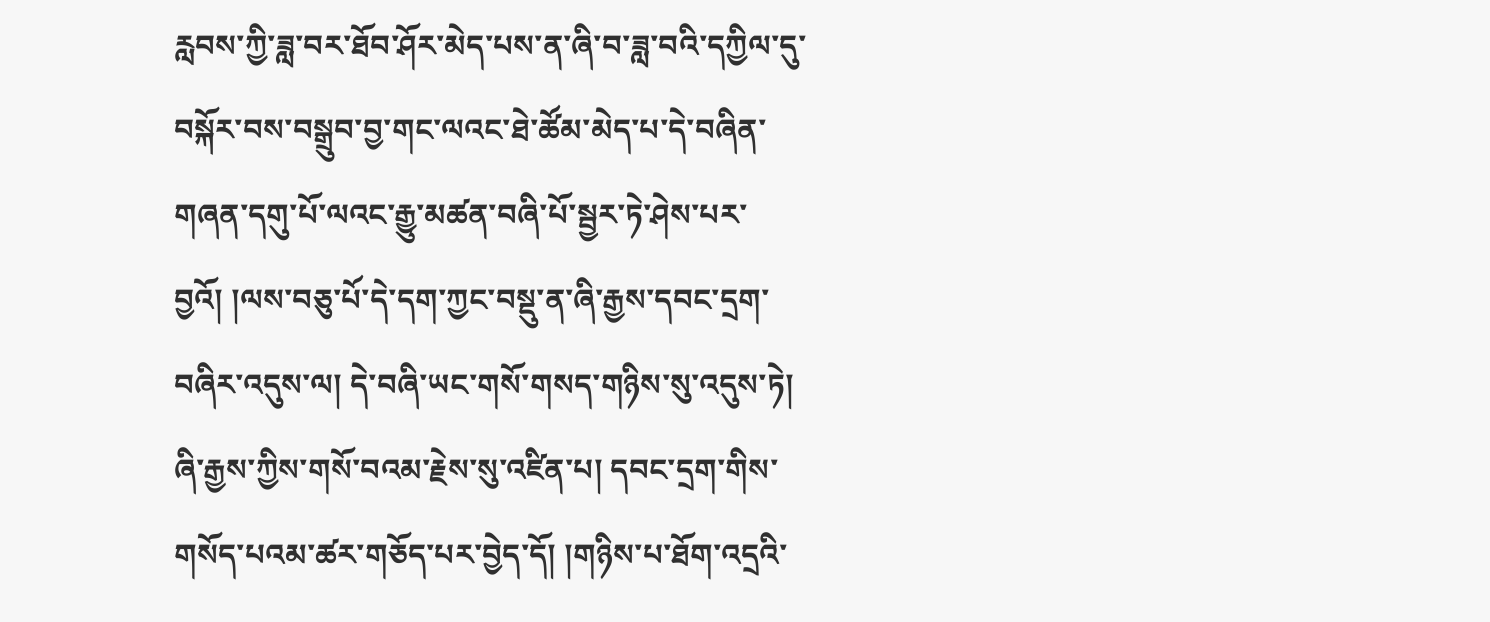རླབས་ཀྱི་ཟླ་བར་ཐོབ་ཤོར་མེད་པས་ན་ཞི་བ་ཟླ་བའི་དཀྱིལ་དུ་བསྐོར་བས་བསྒྲུབ་བྱ་གང་ལའང་ཐེ་ཚོམ་མེད་པ་དེ་བཞིན་གཞན་དགུ་པོ་ལའང་རྒྱུ་མཚན་བཞི་པོ་སྦྱར་ཏེ་ཤེས་པར་བྱའོ། །ལས་བཅུ་པོ་དེ་དག་ཀྱང་བསྡུ་ན་ཞི་རྒྱས་དབང་དྲག་བཞིར་འདུས་ལ། དེ་བཞི་ཡང་གསོ་གསད་གཉིས་སུ་འདུས་ཏེ། ཞི་རྒྱས་ཀྱིས་གསོ་བའམ་རྗེས་སུ་འཛིན་པ། དབང་དྲག་གིས་གསོད་པའམ་ཚར་གཅོད་པར་བྱེད་དོ། །གཉིས་པ་ཐོག་འདྲའི་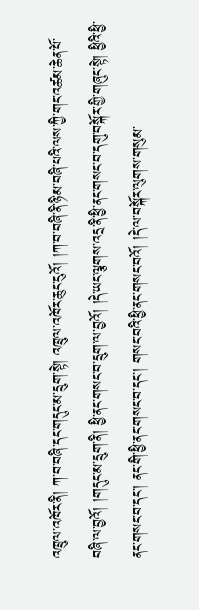འཁྲུལ་འཁོར་ནི། ཀ་བ་བཞི་དང་གདུང་མ་དྲུག་སྟེ། འཁྲུལ་འཁོར་ཆུང་ངུའོ། །ཀ་བ་བཞི་ནི་ཉི་མ་བཞི་པའི་ལས་ཀྱི་གང་འཚམ་ཆེན་པོ་བཞི་ལ་བྱའོ། །གདུང་མ་དྲུག་ནི། ཕྱི་ནང་གསང་བ་དྲུག་ལ་བྱའོ། །དེ་ཡང་ལྕགས་འདྲ་ནི་ཕྱི་ནང་གསང་བ་དགུ་བསྐོར་གྱི་གཞུང་སྟེ། ཕྱིའི་ཕྱི་ནང་གསང་བ་དང་། ནང་གི་ཕྱི་ནང་གསང་བ་དང་། གསང་བའི་ཕྱི་ནང་གསང་བའོ། །དེ་ལ་བསྐོར་ལུགས་གསུམ་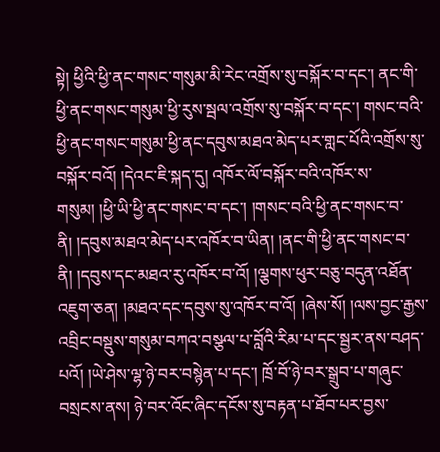སྟེ། ཕྱིའི་ཕྱི་ནང་གསང་གསུམ་མི་རེང་འགྲོས་སུ་བསྐོར་བ་དང་། ནང་གི་ཕྱི་ནང་གསང་གསུམ་ཕྱི་རུས་སྦལ་འགྲོས་སུ་བསྐོར་བ་དང་། གསང་བའི་ཕྱི་ནང་གསང་གསུམ་ཕྱི་ནང་དབུས་མཐའ་མེད་པར་གླང་པོའི་འགྲོས་སུ་བསྐོར་བའོ། །དེའང་ཇི་སྐད་དུ། འཁོར་ལོ་བསྐོར་བའི་འཁོར་ས་གསུམ། །ཕྱི་ཡི་ཕྱི་ནང་གསང་བ་དང་། །གསང་བའི་ཕྱི་ནང་གསང་བ་ནི། །དབུས་མཐའ་མེད་པར་འཁོར་བ་ཡིན། །ནང་གི་ཕྱི་ནང་གསང་བ་ནི། །དབུས་དང་མཐའ་རུ་འཁོར་བ་འོ། །ལྕགས་ཕུར་བཅུ་བདུན་འཐོན་འཇུག་ཅན། །མཐའ་དང་དབུས་སུ་འཁོར་བ་འོ། །ཞེས་སོ། །ལས་བྱང་རྒྱས་འབྲིང་བསྡུས་གསུམ་བཀའ་བསྩལ་པ་བློའི་རིམ་པ་དང་སྦྱར་ནས་བཤད་པའོ། །ཡེ་ཤེས་ལྷ་ཉེ་བར་བསྙེན་པ་དང་། ཁྲོ་བོ་ཉེ་བར་སྒྲུབ་པ་གཞུང་བསྲངས་ནས། ཉེ་བར་འོང་ཞིང་དངོས་སུ་བརྟན་པ་ཐོབ་པར་བྱས་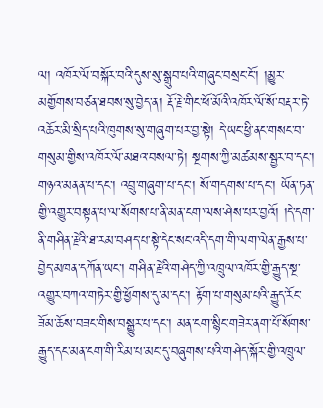ལ། འཁོར་ལོ་བསྐོར་བའི་དུས་སུ་སྒྲུབ་པའི་གཞུང་བསྲང་ངོ་། །མྱུར་མགྱོགས་བཙན་ཐབས་སུ་བྱེད་ན། རྡོ་རྗེ་གིང་ཕོ་མོའི་འཁོར་ལོ་སོ་བརྡར་ཏེ་འཆོར་མི་སྲིད་པའི་ཁུགས་སུ་གཞུག་པར་བྱ་སྟེ། དེ་ཡང་ཕྱི་ནང་གསང་བ་གསུམ་གྱིས་འཁོར་ལོ་མཐའ་བསལ་ཏེ། སྔགས་ཀྱི་མཚམས་སྦྱར་བ་དང་། གཉའ་མནན་པ་དང་། འབྲུ་གཞུག་པ་དང་། སོ་གདགས་པ་དང་། ཡོན་ཏན་གྱི་འགྱུར་བསྟན་པ་ལ་སོགས་པ་ནི་མན་ངག་ལས་ཤེས་པར་བྱའོ། །དེ་དག་ནི་གཤིན་རྗེའི་ཐ་རམ་བཤད་པ་སྟེ་དེང་སང་འདི་དག་གི་ལག་ལེན་རྒྱས་པ་བྱེད་མཁན་དཀོན་ཡང་། གཤིན་རྗེའི་གཤེད་ཀྱི་འཁྲུལ་འཁོར་གྱི་རྒྱུད་སྔ་འགྱུར་བཀའ་གཏེར་གྱི་ཕྱོགས་དུ་མ་དང་། རྟོག་པ་གསུམ་པའི་རྒྱུད་རོང་ཟོམ་ཆོས་བཟང་གིས་བསྒྱུར་པ་དང་། མན་ངག་སྙིང་གཟེར་ནག་པོ་སོགས་རྒྱུད་དང་མན་ངག་གི་རིམ་པ་མང་དུ་བཞུགས་པའི་གཤེད་སྐོར་གྱི་འཁྲུལ་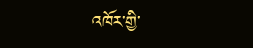འཁོར་གྱི་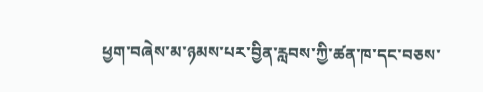ཕྱག་བཞེས་མ་ཉམས་པར་བྱིན་རླབས་ཀྱི་ཚན་ཁ་དང་བཅས་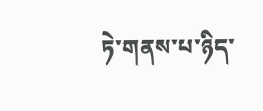ཏེ་གནས་པ་ཉིད་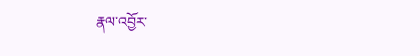རྣལ་འབྱོར་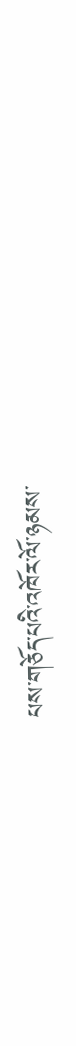པས་གཅོད་པའི་འཁོར་ལོ་ཉམས་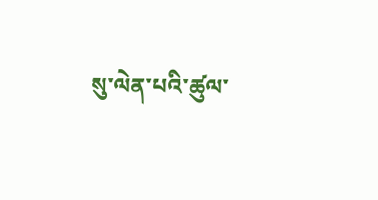སུ་ལེན་པའི་ཚུལ་